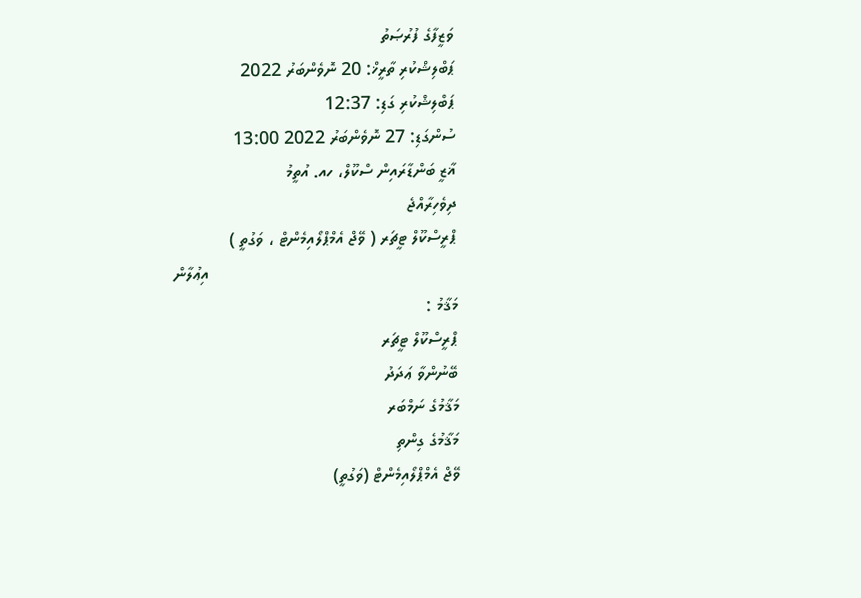ވަޒީފާގެ ފުރުޞަތު
ޕަބްލިޝްކުރި ތާރީޚް: 20 ނޮވެންބަރު 2022
ޕަބްލިޝްކުރި ގަޑި: 12:37
ސުންގަޑި: 27 ނޮވެންބަރު 2022 13:00
ޣާޒީ ބަންޑާރައިން ސްކޫލް، ހއ. އުތީމު
ދިވެހިރާއްޖެ
ޕްރީސްކޫލް ޓީޗަރ ( ވޭޖް އެމްޕްލޯއިމެންޓް ، ވަގުތީ )
                                                     އިޢުލާން
މަޤާމު :
ޕްރީސްކޫލް ޓީޗަރ
ބޭނުންވާ ޢަދަދު
މަޤާމުގެ ނަމްބަރ
މަޤާމުގެ ގިންތި
ވޭޖް އެމްޕްލޯއިމެންޓް (ވަގުތީ)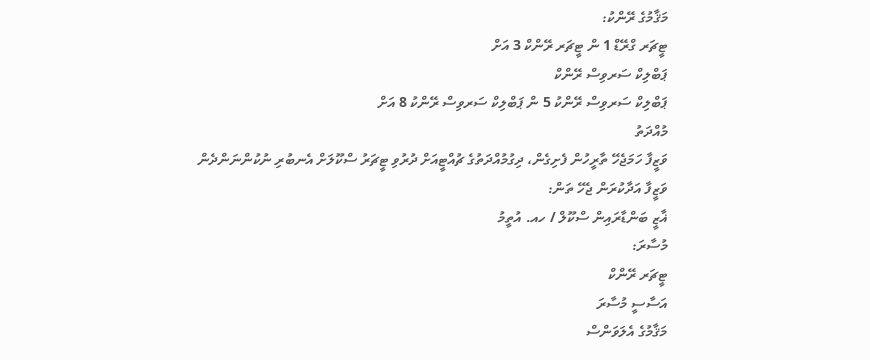މަޤާމުގެ ރޭންކު:
ޓީޗަރ ގްރޭޑް 1 ން ޓީޗަރ ރޭންކް 3 އަށް
ޕަބްލިކް ސަރވިސް ރޭންކް
ޕަބްލިކް ސަރވިސް ރޭންކު 5 ން ޕަބްލިކް ސަރވިސް ރޭންކު 8 އަށް
މުއްދަތު
ވަޒީފާ ހަމަޖެހޭ ތާރީހުން ފެށިގެން، ދިގުމުއްދަތުގެ ޗުއްޓީއަށް ދުރުވި ޓީޗަރު ސްކޫލަށް އެނބުރި ނުކުންނަންދެން
ވަޒީފާ އަދާކުރަން ޖެހޭ ތަން:
ޣާޒީ ބަންޑާރައިން ސްކޫލް / ހއ. އުތީމު
މުސާރަ:
ޓީޗަރ ރޭންކް
އަސާސީ މުސާރަ
މަޤާމުގެ އެލަވަންސް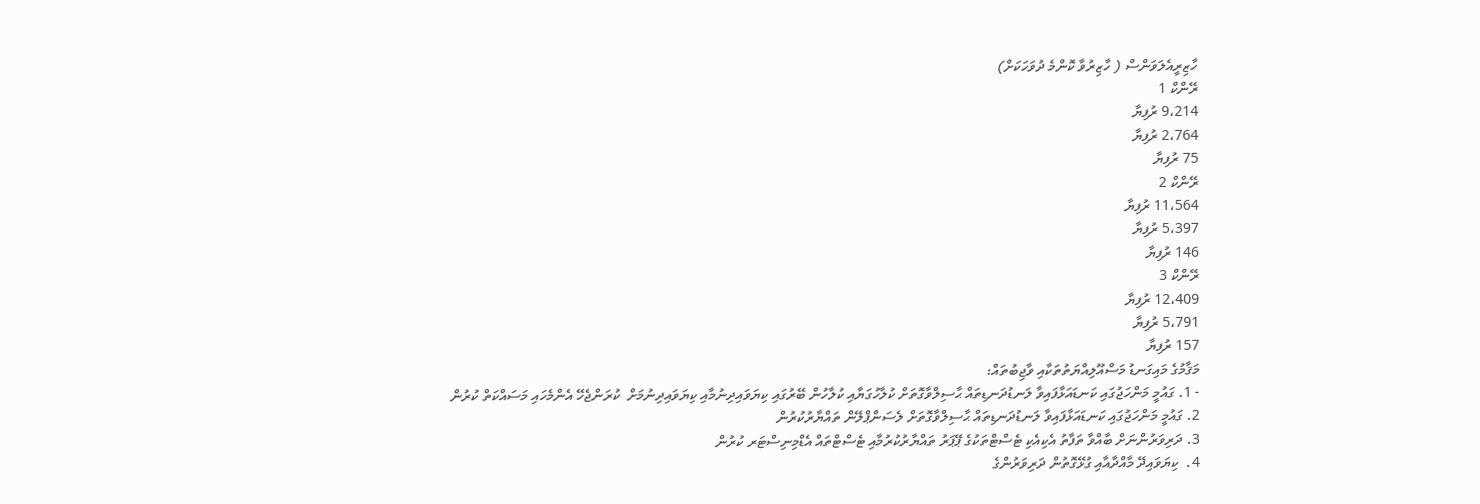ހާޒިރީއެލަވަންސް ( ހާޒިރުވާ ކޮންމެ ދުވަހަކަށް)
ރޭންކް 1
9،214 ރުފިޔާ
2،764 ރުފިޔާ
75 ރުފިޔާ
ރޭންކް 2
11،564 ރުފިޔާ
5،397 ރުފިޔާ
146 ރުފިޔާ
ރޭންކް 3
12،409 ރުފިޔާ
5،791 ރުފިޔާ
157 ރުފިޔާ
މަޤާމުގެ މައިގަނޑު މަސްއޫލިއްޔަތުތަކާއި ވާޖިބުތައް:
- 1. ގައުމީ މަންހަޖުގައި ކަނޑައަޅާފައިވާ ލަނޑުދަނޑިތައް ޙާސިލްވާގޮތަށް ކުލާހުގަޔާއި ކުލާހުން ބޭރުގައި ކިޔަވައިދިނުމާއި ކިޔަވައިދިނުމަށް  ކުރަންޖެހޭ އެންމެހައި މަސައްކަތް ކުރުން
2. ގައުމީ މަންހަޖުގައި ކަނޑައަޅާފައިވާ ލަނޑުދަނޑިތައް ޙާސިލްވާގޮތަށް ލެސަންޕްލޭން ތައްޔާރުކުރުން
3. ދަރިވަރުންނަށް ބާއްވާ ތަފާތު އެކިއެކި ޓެސްޓްތަކުގެ ޕޭޕަރު ތައްޔާރުކުރުމާއި ޓެސްޓްތައް އެޑްމިނިސްޓަރ ކުރުން
4.  ކިޔަވައިދޭ މާއްދާއާއި ގުޅޭގޮތުން ދަރިވަރުންގެ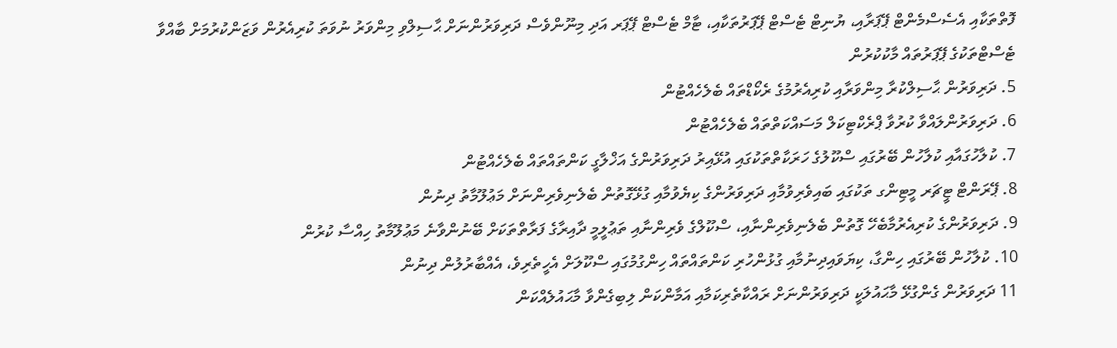ފޮތްތަކާއި އެސެސްމެންޓް ޕޭޕަރާއި، ޔުނިޓް ޓެސްޓް ޕޭޕަރުތަކާއި، ޓާމް ޓެސްޓް ޕޭޕަރ އަދި މިނޫންވެސް ދަރިވަރުންނަށް ޙާސިލްވި މިންވަރު ނުވަތަ ކުރިއެރުން ވަޒަންކުރުމަށް ބާއްވާ ޓެސްޓްތަކުގެ ޕޭޕަރުތައް މާކުކުރުން
5. ދަރިވަރުން ޙާސިލްކުރާ މިންވަރާއި ކުރިއެރުމުގެ ރެކޯޑްތައް ބެލެހެއްޓުން
6. ދަރިވަރުންލައްވާ ކުރުވާ ޕްރެކްޓިކަލް މަސައްކަތްތައް ބެލެހެއްޓުން
7. ކުލާހުގައާއި ކުލާހުން ބޭރުގައި ސްކޫލުގެ ހަރަކާތްތަކުގައި އުޅޭއިރު ދަރިވަރުންގެ އަޚްލާގީ ކަންތައްތައް ބެލެހެއްޓުން
8. ޕޭރަންޓް ޓީޗަރ މީޓިންގ ތަކުގައި ބައިވެރިވުމާއި ދަރިވަރުންގެ ކިޔެވުމާއި ގުޅޭގޮތުން ބެލެނިވެރިންނަށް މަޢުލޫމާތު ދިނުން
9. ދަރިވަރުންގެ ކުރިއެރުމާބެހޭ ގޮތުން ބެލެނިވެރިންނާއި، ސްކޫލްގެ ވެރިންނާއި ތަޢުލީމީ ދާއިރާގެ ފަރާތްތަކަށް ބޭނުންވާނެ މަޢުލޫމާތު ހިއްސާ ކުރުން
10. ކުލާހުން ބޭރުގައި ހިންގާ، ކިޔަވައިދިނުމާއި ގުޅުންހުރި ކަންތައްތައް ހިންގުމުގައި ސްކޫލަށް އެހީތެރިވެ، އެއްބާރުލުން ދިނުން
11 ދަރިވަރުން ގެންގުޅޭ މާޙައުލަކީ ދަރިވަރުންނަށް ރައްކާތެރިކަމާއި އަމާންކަން ލިބިގެންވާ މާޙައުލެއްކަން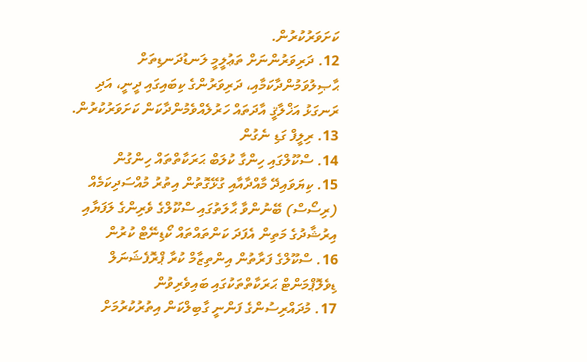ކަށަވަރުކުރުން.
12. ދަރިވަރުންނަށް ތަޢުލީމީ ލަނޑުދަނޑިތަށް ޙާޞިލުވަމުންދާކަމާއި، ދަރިވަރުންގެ ކިބައިގައި ދީނީ، އަދި ރަނގަޅު އަޚްލާޤީ އާދަތައް ހަރުލެއްވެމުންދާކަން ކަށަވަރުކުރުން.
13. ރިލީފް ގަޑި ނެގުން
14. ސްކޫލްގައި ހިންގާ ކުލަބް ޙަރަކާތްތައް ހިންގުން
15. ކިޔަވައިދޭ މާއްދާއާއި ގުޅޭގޮތުން އިތުރު މުއްސަދިކަމެއް (ރިސޯސް) ބޭނުންވާ ޙާލަތުގައި ސްކޫލްގެ ވެރިންގެ ލަފަޔާއި އިރުޝާދުގެ މަތިން އެފަދަ ކަންތައްތައް ކޯޑިނޭޓް ކުރުން
16. ސްކޫލްގެ ފަރާތުން އިންތިޒާމް ކުރާ ޕްރޮފެޝަނަލް ޑިވެލޮޕްމަންޓް ޙަރަކާތްތަކުގައި ބައިވެރިވުން
17. މުދައްރިސުންގެ ފަންނީ ގާބިލްކަން އިތުރުކުރުމަށް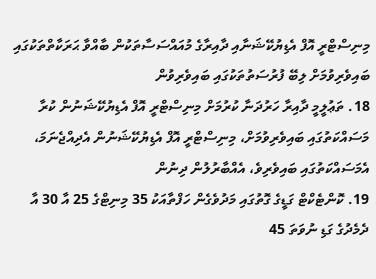މިނިސްޓްރީ އޮފް އެޑިޔުކޭޝަނާއި ދާއިރާގެ މުއައްސަސާތަކުން ބާއްވާ ޙަރަކާތްތަކުގައި ބައިވެރިވުމަށް ލިބޭ ފުރުސަތުތަކުގައި ބައިވެރިވުން
18. ތަޢުލީމީ ދާއިރާ ހަރުދަނާ ކުރުމަށް މިނިސްޓްރީ އޮފް އެޑިޔުކޭޝަނުން ކުރާ މަސައްކަތުގައި ބައިވެރިވުމަށް، މިނިސްޓްރީ އޮފް އެޑިޔުކޭޝަނުން އެދިއްޖެނަމަ، އެމަސައްކަތުގައި ބައިވެރިވެ، އެއްބާރުލުން ދިނުން
19. ކޮންޓެކްޓް ގަޑީގެ ގޮތުގައި މަދުވެގެން ހަފްތާއަކު 35 މިނިޓްގެ 25 އާ 30 އާ ދެމެދުގެ ގަޑި ނުވަތަ 45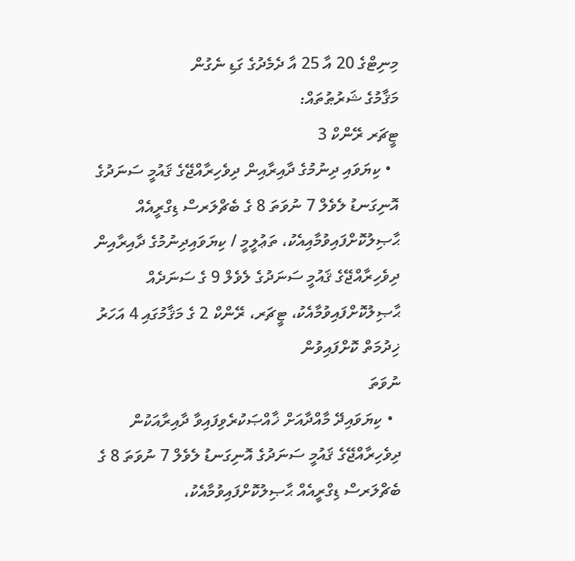މިނިޓްގެ 20 އާ 25 އާ ދެމެދުގެ ގަޑި ނެގުން
މަޤާމުގެ ޝަރުޠުތައް:
ޓީޗަރ ރޭންކް 3
  • ކިޔަވައި ދިނުމުގެ ދާއިރާއިން ދިވެހިރާއްޖޭގެ ޤައުމީ ސަނަދުގެ އޮނިގަނޑު ލެވެލް 7 ނުވަތަ 8 ގެ ބެޗްލަރސް ޑިގްރީއެއް ޙާޞިލުކޮށްފައިވުމާއިއެކު، ތަޢުލީމީ / ކިޔަވައިދިނުމުގެ ދާއިރާއިން ދިވެހިރާއްޖޭގެ ޤައުމީ ސަނަދުގެ ލެވެލް 9 ގެ ސަނަދެއް ޙާޞިލުކޮށްފައިވުމާއެކު، ޓީޗަރ، ރޭންކް 2 ގެ މަޤާމުގައި 4 އަހަރު ޚިދުމަތް ކޮށްފައިވުން
ނުވަތަ
  • ކިޔަވައިދޭ މާއްދާއަށް ޚާއްޞަކުރެވިފައިވާ ދާއިރާއަކުން ދިވެހިރާއްޖޭގެ ޤައުމީ ސަނަދުގެ އޮނިގަނޑު ލެވެލް 7 ނުވަތަ 8 ގެ ބެޗްލަރސް ޑިގްރީއެއް ޙާޞިލުކޮށްފައިވުމާއެކު،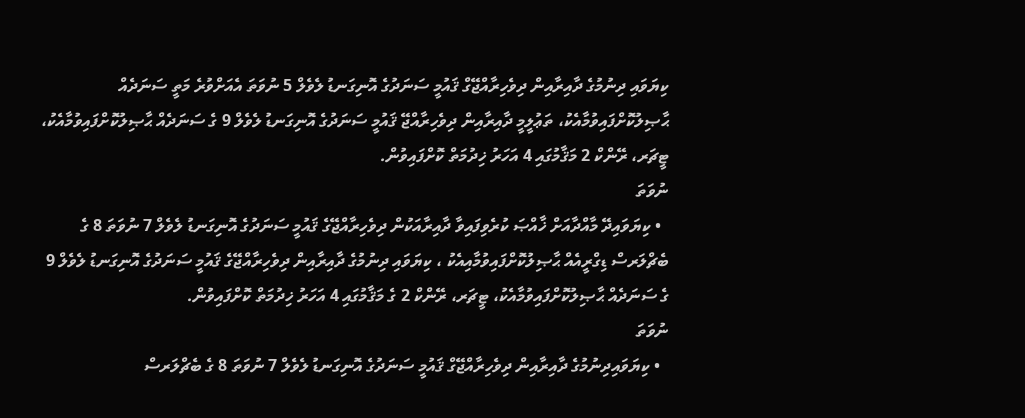ކިޔަވައި ދިނުމުގެ ދާއިރާއިން ދިވެހިރާއްޖޭގް ޤައުމީ ސަނަދުގެ އޮނިގަނޑު ލެވެލް 5 ނުވަތަ އެއަށްވުރެ މަތީ ސަނަދެއް ޙާޞިލުކޮށްފައިވުމާއެކު، ތަޢުލީމީ ދާއިރާއިން ދިވެހިރާއްޖޭ ޤައުމީ ސަނަދުގެ އޮނިގަނޑު ލެވެލް 9 ގެ ސަނަދެއް ޙާޞިލުކޮށްފައިވުމާއެކު، ޓީޗަރ، ރޭންކް 2 މަޤާމުގައި 4 އަހަރު ޚިދުމަތް ކޮށްފައިވުން.
ނުވަތަ
  • ކިޔަވައިދޭ މާއްދާއަށް ޚާއްޞަ ކުރެވިފައިވާ ދާއިރާއަކުން ދިވެހިރާއްޖޭގެ ޤައުމީ ސަނަދުގެ އޮނިގަނޑު ލެވެލް 7 ނުވަތަ 8 ގެ ބެޗްލަރސް ޑިގްރީއެއް ޙާޞިލުކޮށްފައިވުމާއިއެކު ، ކިޔަވައި ދިނުމުގެ ދާއިރާއިން ދިވެހިރާއްޖޭގެ ޤައުމީ ސަނަދުގެ އޮނިގަނޑު ލެވެލް 9 ގެ ސަނަދެއް ޙާޞިލުކޮށްފައިވުމާއެކު، ޓީޗަރ، ރޭންކް 2 ގެ މަޤާމުގައި 4 އަހަރު ޚިދުމަތް ކޮށްފައިވުން.
ނުވަތަ
  • ކިޔަވައިދިނުމުގެ ދާއިރާއިން ދިވެހިރާއްޖޭގް ޤައުމީ ސަނަދުގެ އޮނިގަނޑު ލެވެލް 7 ނުވަތަ 8 ގެ ބެޗްލަރސް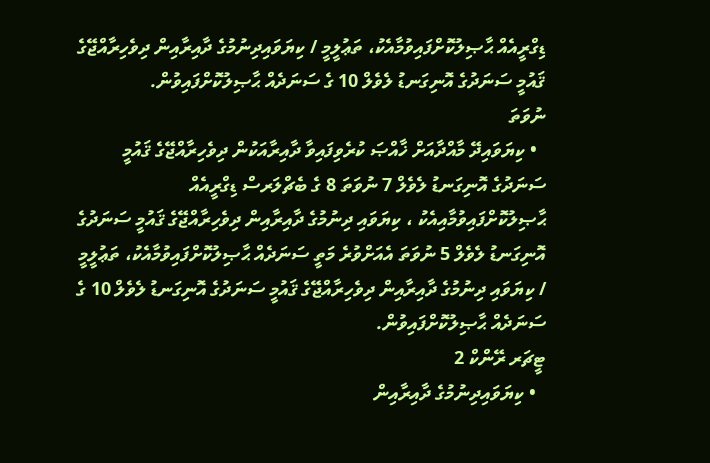ޑިގްރީއެއް ޙާޞިލުކޮށްފައިވުމާއެކު، ތަޢުލީމީ / ކިޔަވައިދިނުމުގެ ދާއިރާއިން ދިވެހިރާއްޖޭގެ ޤައުމީ ސަނަދުގެ އޮނިގަނޑު ލެވެލް 10 ގެ ސަނަދެއް ޙާޞިލުކޮށްފައިވުން.
ނުވަތަ
  • ކިޔަވައިދޭ މާއްދާއަށް ޚާއްޞަ ކުރެވިފައިވާ ދާއިރާއަކުން ދިވެހިރާއްޖޭގެ ޤައުމީ ސަނަދުގެ އޮނިގަނޑު ލެވެލް 7 ނުވަތަ 8 ގެ ބެޗްލަރސް ޑިގްރީއެއް ޙާޞިލުކޮށްފައިވުމާއިއެކު ، ކިޔަވައި ދިނުމުގެ ދާއިރާއިން ދިވެހިރާއްޖޭގެ ޤައުމީ ސަނަދުގެ އޮނިގަނޑު ލެވެލް 5 ނުވަތަ އެއަށްވުރެ މަތީ ސަނަދެއް ޙާޞިލުކޮށްފައިވުމާއެކު، ތަޢުލީމީ / ކިޔަވައި ދިނުމުގެ ދާއިރާއިން ދިވެހިރާއްޖޭގެ ޤައުމީ ސަނަދުގެ އޮނިގަނޑު ލެވެލް 10 ގެ ސަނަދެއް ޙާޞިލުކޮށްފައިވުން.
ޓީޗަރ ރޭންކް 2
  • ކިޔަވައިދިނުމުގެ ދާއިރާއިން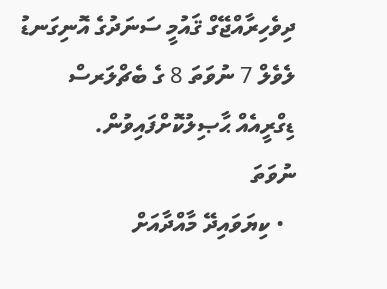ދިވެހިރާއްޖޭގް ޤައުމީ ސަނަދުގެ އޮނިގަނޑު ލެވެލް 7 ނުވަތަ 8 ގެ ބެޗްލަރސް ޑިގްރީއެއް ޙާޞިލުކޮށްފައިވުން.
ނުވަތަ
  • ކިޔަވައިދޭ މާއްދާއަށް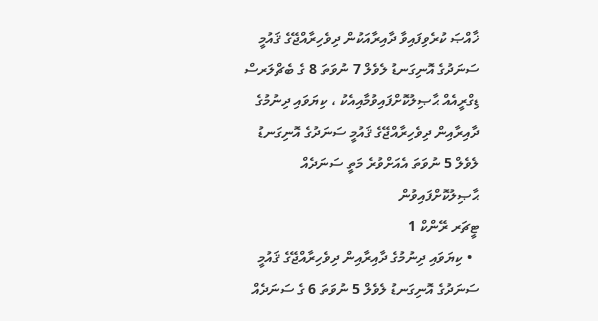ޚާއްޞަ ކުރެވިފައިވާ ދާއިރާއަކުން ދިވެހިރާއްޖޭގެ ޤައުމީ ސަނަދުގެ އޮނިގަނޑު ލެވެލް 7 ނުވަތަ 8 ގެ ބެޗްލަރސް ޑިގްރީއެއް ޙާޞިލުކޮށްފައިވުމާއިއެކު ، ކިޔަވައި ދިނުމުގެ ދާއިރާއިން ދިވެހިރާއްޖޭގެ ޤައުމީ ސަނަދުގެ އޮނިގަނޑު ލެވެލް 5 ނުވަތަ އެއަށްވުރެ މަތީ ސަނަދެއް ޙާޞިލުކޮށްފައިވުން
ޓީޗަރ ރޭންކް 1
  • ކިޔަވައި ދިނުމުގެ ދާއިރާއިން ދިވެހިރާއްޖޭގެ ޤައުމީ ސަނަދުގެ އޮނިގަނޑު ލެވެލް 5 ނުވަތަ 6 ގެ ސަނަދެއް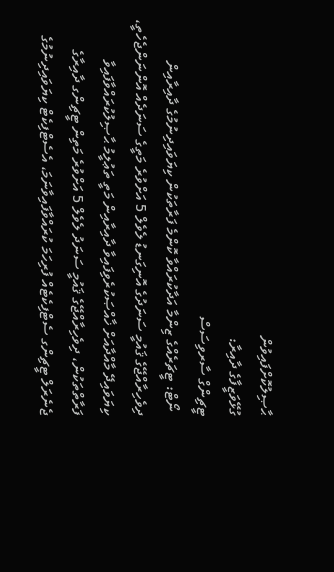ޙާޞިލުކޮށްފައިވުން
ގުޅޭވަޒީފާގެ ދާއިރާ:
ޓީޗިންގް ސާރވިސަސް
 ނޯޓް: ޓީޗަރެއްގެ ޒިންމާ އަދާކުރައްވާ ކޮންމެ ފަރާތަކުން ކިޔަވައިދިނުމުގެ ދާއިރާއިން ދިވެހިރާއްޖޭގެ ޤައުމީ ސަނަދުގެ އޮނިގަނޑު ލެވެލް 5 އަށްވުރެ މަތީގެ ސަނަދެއް އޮންނަންޖެހެތީ، ކިޔަވައިދޭ މާއްދާއަށް ޚާއްޞަކުރެވިފައިވާ ދާއިރާއިން މަތީ ތަޢުލީމު ޙާޞިލުކުރައްވާފައިވާ ފަރާތްތަކުން، ދިވެހިރާއްޖޭގެ ޤައުމީ ސަނަދު ލެވެލް 5 އަށްވުރެ މަތިން ޓީޗިންގ ދާއިރާގެ ޖެނެރަލް ޓީޗިންގ ސެޓްފިކެޓެއް ފުރިހަމަ ކުރައްވާފައިވާނަމަ، އެސެޓްފިކެޓް ކިޔަވައިދިނުމުގެ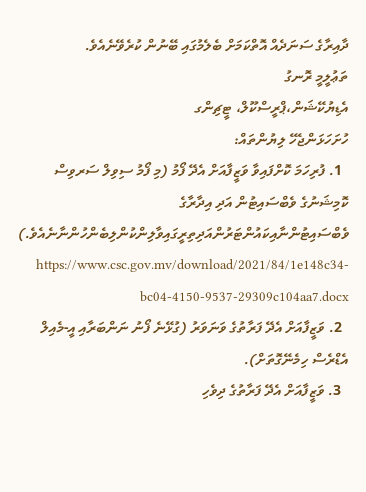ދާއިރާގެ ސަނަދެއް އޮތްކަމަށް ބެލެމުގައި ބޭނުން ކުރެވޭނެއެވެ.
ތަޢުލީމީ ރޮނގު
އެޑިޔުކޭޝަން،ޕްރީސްކޫލް، ޓީޗިންގ
ހުށަހަޅަންޖެހޭ ލިޔުންތައް:
  1. ފުރިހަމަ ކޮށްފައިވާ ވަޒީފާއަށް އެދޭ ފޯމު (މި ފޯމު ސިވިލް ސަރވިސް ކޮމިޝަނުގެ ވެބްސައިޓުން އަދި އިދާރާގެ ވެބްސައިޓުންނާއިކައުންޓަރުންއަދިތިރީގައިވާލިންކުންލިބެންހުންނާނެއެވެ.)  https://www.csc.gov.mv/download/2021/84/1e148c34-bc04-4150-9537-29309c104aa7.docx
  2. ވަޒީފާއަށް އެދޭ ފަރާތުގެ ވަނަވަރު (ގުޅޭނެ ފޯނު ނަންބަރާއި އީ-މެއިލް އެޑްރެސް ހިމެނޭގޮތަށް).
  3. ވަޒީފާއަށް އެދޭ ފަރާތުގެ ދިވެހި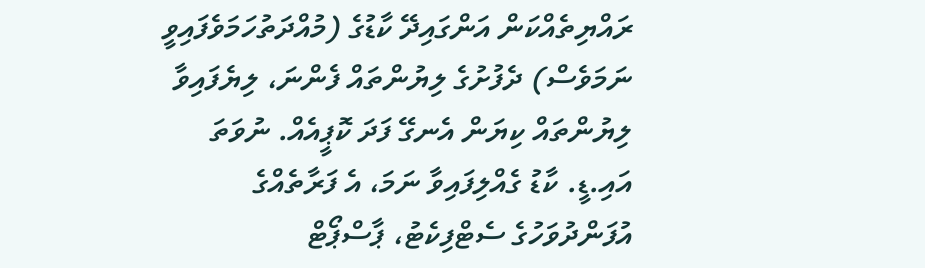ރައްޔިތެއްކަން އަންގައިދޭ ކާޑުގެ (މުއްދަތުހަމަވެފައިވީ ނަމަވެސް) ދެފުށުގެ ލިޔުންތައް ފެންނަ، ލިޔެފައިވާ ލިޔުންތައް ކިޔަން އެނގޭ ފަދަ ކޮޕީއެއް. ނުވަތަ އައި.ޑީ. ކާޑު ގެއްލިފައިވާ ނަމަ، އެ ފަރާތެއްގެ އުފަންދުވަހުގެ ސެޓްފިކެޓު، ޕާސްޕޯޓް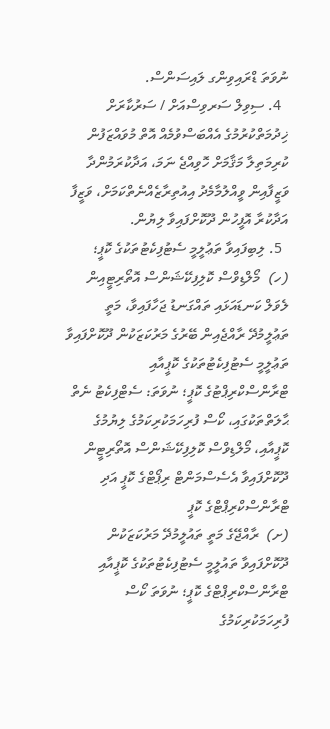ނުވަތަ ޑްރައިވިންގ ލައިސަންސް.
  4. ސިވިލް ސަރވިސްއަށް / ސަރުކާރަށް ޚިދުމަތްކުރުމުގެ އެއްބަސްވުމެއް އޮތް މުވައްޒަފުން ކުރިމަތިލާ މަޤާމަށް ހޮވިއްޖެ ނަމަ، އަދާކުރަމުންދާ ވަޒީފާއިން ވީއްލުމާމެދު އިއުތިރާޒެއްނެތްކަމަށް، ވަޒީފާ އަދާކުރާ އޮފީހުން ދޫކޮށްފައިވާ ލިޔުން.
  5. ލިބިފައިވާ ތަޢުލީމީ ސެޓުފިކެޓުތަކުގެ ކޮޕީ؛
(ހ)  މޯލްޑިވްސް ކޮލިފިކޭޝަންސް އޮތޯރިޓީއިން ލެވަލް ކަނޑައަޅައި ތައްގަނޑު ޖަހާފައިވާ، މަތީ ތަޢުލީމުދޭ ރާއްޖެއިން ބޭރުގެ މަރުކަޒަކުން ދޫކޮށްފައިވާ ތަޢުލީމީ ސެޓުފިކެޓުތަކުގެ ކޮޕީއާއި ޓްރާންސްކްރިޕްޓުގެ ކޮޕީ؛ ނުވަތަ: ސެޓްފިކެޓު ނެތް ޙާލަތްތަކުގައި، ކޯސް ފުރިހަމަކުރިކަމުގެ ލިޔުމުގެ ކޮޕީއާއި، މޯލްޑިވްސް ކޮލިފިކޭޝަންސް އޮތޯރިޓީން ދޫކޮށްފައިވާ އެސެސްމަންޓް ރިޕޯޓްގެ ކޮޕީ އަދި ޓްރާންސްކްރިޕްޓްގެ ކޮޕީ
(ށ)  ރާއްޖޭގެ މަތީ ތައުލީމުދޭ މަރުކަޒަކުން ދޫކޮށްފައިވާ ތައުލީމީ ސެޓުފިކެޓުތަކުގެ ކޮޕީއާއި ޓްރާންސްކްރިޕްޓްގެ ކޮޕީ؛ ނުވަތަ ކޯސް ފުރިހަމަކުރިކަމުގެ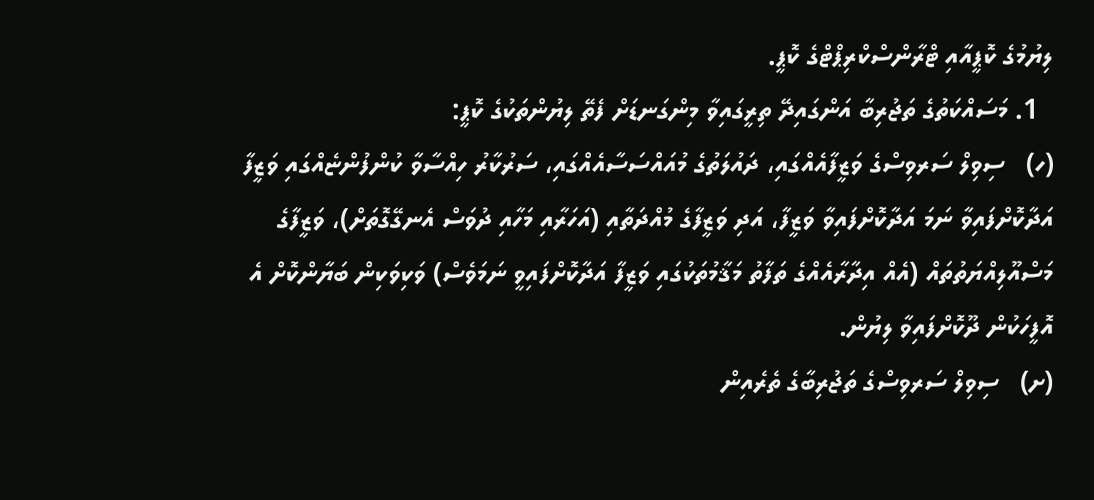ލިޔުމުގެ ކޮޕީއާއި ޓްރާންސްކްރިޕްޓްގެ ކޮޕީ.
  1. މަސައްކަތުގެ ތަޖުރިބާ އަންގައިދޭ ތިރީގައިވާ މިންގަނޑަށް ފެތޭ ލިޔުންތަކުގެ ކޮޕީ:
(ހ)   ސިވިލް ސަރވިސްގެ ވަޒީފާއެއްގައި، ދައުލަތުގެ މުއައްސަސާއެއްގައި، ސަރުކާރު ހިއްސާވާ ކުންފުންޏެއްގައި ވަޒީފާ އަދާކޮށްފައިވާ ނަމަ އަދާކޮށްފައިވާ ވަޒީފާ، އަދި ވަޒީފާގެ މުއްދަތާއި (އަހަރާއި މަހާއި ދުވަސް އެނގޭގޮތަށް)، ވަޒީފާގެ މަސްއޫލިއްޔަތުތައް (އެއް އިދާރާއެއްގެ ތަފާތު މަޤާމުތަކުގައި ވަޒީފާ އަދާކޮށްފައިވީ ނަމަވެސް) ވަކިވަކިން ބަޔާންކޮށް އެ އޮފީހަކުން ދޫކޮށްފައިވާ ލިޔުން.
(ށ)   ސިވިލް ސަރވިސްގެ ތަޖުރިބާގެ ތެރެއިން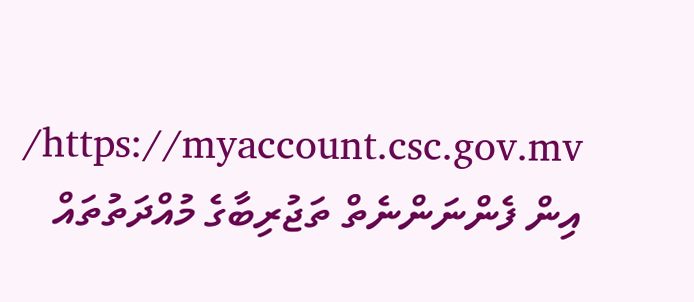https://myaccount.csc.gov.mv/ އިން ފެންނަންނެތް ތަޖުރިބާގެ މުއްދަތުތައް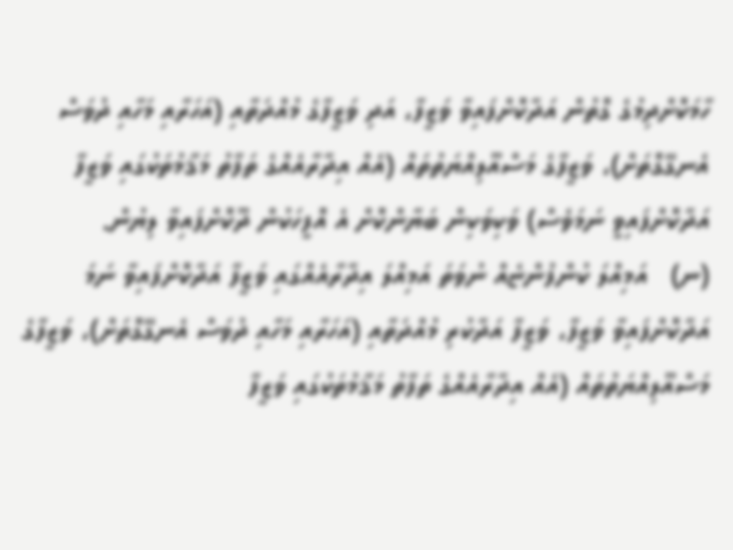ހާމަކޮށްދިމުގެ ގޮތުން އަދާކޮށްފައިވާ ވަޒީފާ، އަދި ވަޒީފާގެ މުއްދަތާއި (އަހަރާއި މަހާއި ދުވަސް އެނގޭގޮތަށް)، ވަޒީފާގެ މަސްއޫލިއްޔަތުތައް (އެއް އިދާރާއެއްގެ ތަފާތު މަޤާމުތަކުގައި ވަޒީފާ އަދާކޮށްފައިވީ ނަމަވެސް) ވަކިވަކިން ބަޔާންކޮށް އެ އޮފީހަކުން ދޫކޮށްފައިވާ ލިޔުން.
(ނ)   އަމިއްލަ ކުންފުންޏެއް ނުވަތަ އަމިއްލަ އިދާރާއެއްގައި ވަޒީފާ އަދާކޮށްފައިވާ ނަމަ އަދާކޮށްފައިވާ ވަޒީފާ، ވަޒީފާ އަދާކުރި މުއްދަތާއި (އަހަރާއި މަހާއި ދުވަސް އެނގޭގޮތަށް)، ވަޒީފާގެ މަސްއޫލިއްޔަތުތައް (އެއް އިދާރާއެއްގެ ތަފާތު މަޤާމުތަކުގައި ވަޒީފާ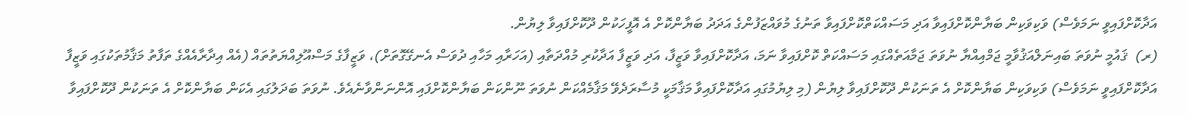އަދާކޮށްފައިވީ ނަމަވެސް) ވަކިވަކިން ބަޔާންކޮށްފައިވާ އަދި މަސައްކަތްކޮށްފައިވާ ތަނުގެ މުވައްޒަފުންގެ އަދަދު ބަޔާންކޮށް އެ އޮފީހަކުން ދޫކޮށްފައިވާ ލިޔުން.
(ރ)  ޤައުމީ ނުވަތަ ބައިނަލްއަޤުވާމީ ޖަމްއިއްޔާ ނުވަތަ ޖަމާއަތެއްގައި މަސައްކަތް ކޮށްފައިވާ ނަމަ، އަދާކޮށްފައިވާ ވަޒީފާ، އަދި ވަޒީފާ އަދާކުރި މުއްދަތާއި (އަހަރާއި މަހާއި ދުވަސް އެނގޭގޮތަށް)، ވަޒީފާގެ މަސްއޫލިއްޔަތުތައް (އެއް އިދާރާއެއްގެ ތަފާތު މަޤާމުތަކުގައި ވަޒީފާ އަދާކޮށްފައިވީ ނަމަވެސް) ވަކިވަކިން ބަޔާންކޮށް އެ ތަނަކުން ދޫކޮށްފައިވާ ލިޔުން (މި ލިޔުމުގައި އަދާކޮށްފައިވާ މަޤާމަކީ މުސާރަދެވޭ މަޤާމެއްކަން ނުވަތަ ނޫންކަން ބަޔާންކޮށްފައި އޮންނަންވާނެއެވެ. ނުވަތަ ބަދަލުގައި އެކަން ބަޔާންކޮށް އެ ތަނަކުން ދޫކޮށްފައިވާ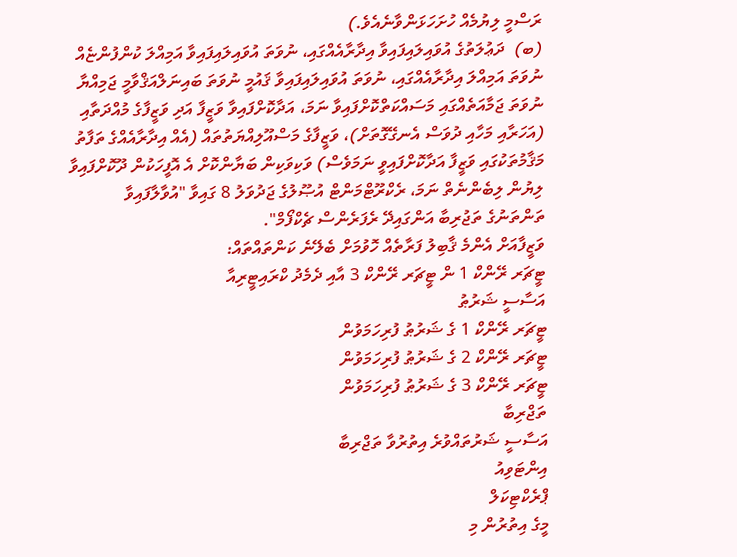ރަސްމީ ލިޔުމެއް ހުށަހަޅަންވާނެއެވެ.)
(ބ)  ދަޢުލަތުގެ އުވައިލައިފައިވާ އިދާރާއެއްގައި، ނުވަތަ އުވައިލައިފައިވާ އަމިއްލަ ކުންފުންޏެއް ނުވަތަ އަމިއްލަ އިދާރާއެއްގައި، ނުވަތަ އުވައިލައިފައިވާ ޤައުމީ ނުވަތަ ބައިނަލްއަޤްވާމީ ޖަމިއްޔާ ނުވަތަ ޖަމާއަތެއްގައި މަސައްކަތްކޮށްފައިވާ ނަމަ، އަދާކޮށްފައިވާ ވަޒީފާ އަދި ވަޒީފާގެ މުއްދަތާއި (އަހަރާއި މަހާއި ދުވަސް އެނގޭގޮތަށް)، ވަޒީފާގެ މަސްއޫލިއްޔަތުތައް (އެއް އިދާރާއެއްގެ ތަފާތު މަޤާމުތަކުގައި ވަޒީފާ އަދާކޮށްފައިވީ ނަމަވެސް) ވަކިވަކިން ބަޔާންކޮށް އެ އޮފީހަކުން ދޫކޮށްފައިވާ ލިޔުން ލިބެންނެތް ނަމަ، ރެކްރޫޓްމަންޓް އުޞޫލުގެ ޖަދުވަލު 8 ގައިވާ "އުވާލާފައިވާ ތަންތަނުގެ ތަޖުރިބާ އަންގައިދޭ ރެފަރެންސް ޗެކްފޯމް".
ވަޒީފާއަށް އެންމެ ޤާބިލު ފަރާތެއް ހޮވުމަށް ބެލޭނެ ކަންތައްތައް:
ޓީޗަރ ރޭންކް 1 ން ޓީޗަރ ރޭންކް 3 އާއި ދެމެދު ކްރައިޓީރިއާ
އަސާސީ ޝަރުޠު
ޓީޗަރ ރޭންކް 1 ގެ ޝަރުޠު ފުރިހަމަވުން
ޓީޗަރ ރޭންކް 2 ގެ ޝަރުޠު ފުރިހަމަވުން
ޓީޗަރ ރޭންކް 3 ގެ ޝަރުޠު ފުރިހަމަވުން
ތަޖްރިބާ
އަސާސީ ޝަރުތައްވުރެ އިތުރުވާ ތަޖްރިބާ
އިންޓަވިއު
ޕްރެކްޓިކަލް
މީގެ އިތުރުން މި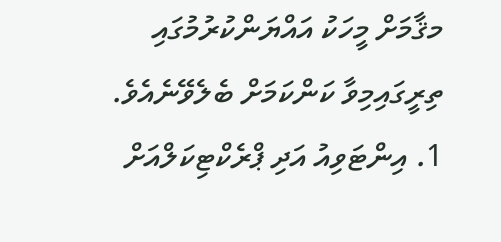މޤާމަށް މީހަކު އައްޔަންކުރުމުގައި ތިރީގައިމިވާ ކަންކަމަށް ބެލެވޭނެއެވެ.
1. އިންޓަވިއު އަދި ޕްރެކްޓިކަލްއަށް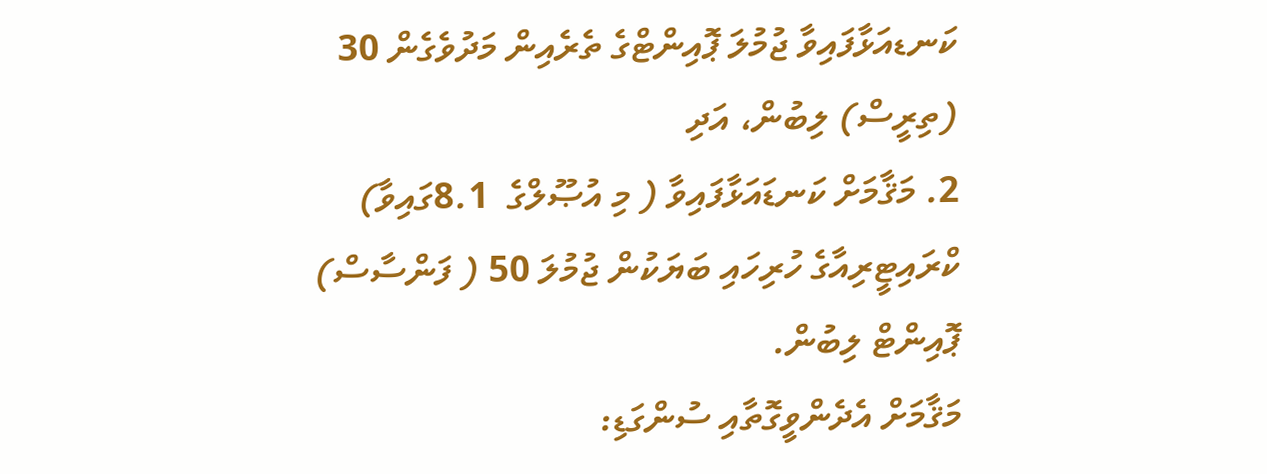ކަނޑއަޅާފައިވާ ޖުމުލަ ޕޮއިންޓްގެ ތެރެއިން މަދުވެގެން 30 (ތިރީސް) ލިބުން، އަދި
2. މަޤާމަށް ކަނޑައަޅާފައިވާ ( މި އުޞޫލްގެ  8.1ގައިވާ) ކްރައިޓީރިއާގެ ހުރިހައި ބަޔަކުން ޖުމުލަ 50 ( ފަންސާސް) ޕޮއިންޓް ލިބުން.
މަޤާމަށް އެދެންވީގޮތާއި ސުންގަޑި: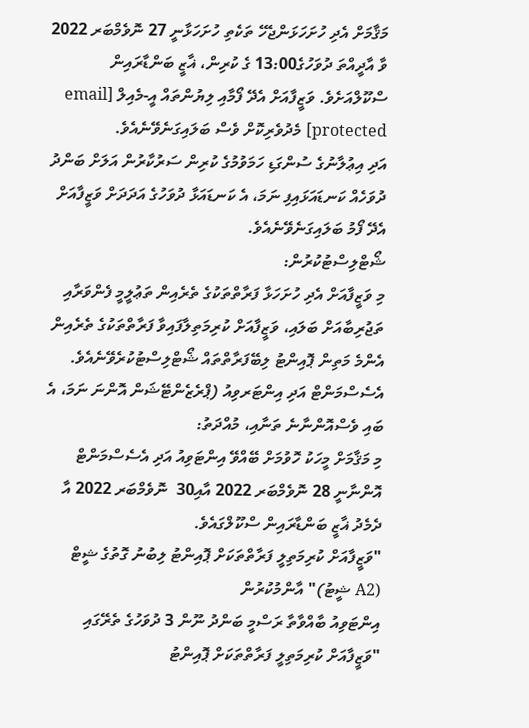މަޤާމަށް އެދި ހުށަހަޅަންޖެހޭ ތަކެތި ހުށަހަޅާނީ 27 ނޮވެމްބަރ 2022 ވާ އާދީއްތަ ދުވަހުގެ13:00 ގެ ކުރިން، ޣާޒީ ބަންޑާރައިން ސްކޫލްއަށެވެ. ވަޒީފާއަށް އެދޭ ފޯމާއި ލިޔުންތައް އީ-މެއިލް [email protected] މެދުވެރިކޮށް ވެސް ބަލައިގަނެވޭނެއެވެ.
އަދި އިޢުލާނުގެ ސުންގަޑި ހަމަވުމުގެ ކުރިން ސަރުކާރުން އަލަށް ބަންދު ދުވަހެއް ކަނޑައަޅައިފި ނަމަ، އެ ކަނޑައަޅާ ދުވަހުގެ އަދަދަށް ވަޒީފާއަށް އެދޭ ފޯމު ބަލައިގަނެވޭނެއެވެ.
ޝޯޓްލިސްޓުކުރުން:
މި ވަޒީފާއަށް އެދި ހުށަހަޅާ ފަރާތްތަކުގެ ތެރެއިން ތަޢުލީމީ ފެންވަރާއި ތަޖުރިބާއަށް ބަލައި، ވަޒީފާއަށް ކުރިމަތިލާފައިވާ ފަރާތްތަކުގެ ތެރެއިން އެންމެ މަތިން ޕޮއިންޓު ލިބޭފަރާތްތައް ޝޯޓްލިސްޓުކުރެވޭނެއެވެ.
އެސެސްމަންޓް އަދި އިންޓަރވިއު (ޕްރެޒެންޓޭޝަން އޮންނަ ނަމަ، އެ ބައި ވެސްއޮންނާނެ ތަނާއި، މުއްދަތު:
މި މަޤާމަށް މީހަކު ހޮވުމަށް ބޭއްވޭ އިންޓަވިއު އަދި އެސެސްމަންޓް އޮންނާނީ 28 ނޮވެމްބަރ 2022 އާއި30  ނޮވެމްބަރ 2022 އާ ދެމެދު ޣާޒީ ބަންޑާރައިން ސްކޫލްގައެވެ.
"ވަޒީފާއަށް ކުރިމަތިލީ ފަރާތްތަކަށް ޕޮއިންޓު ލިބުނު ގޮތުގެ ޝީޓް (A2 ޝީޓު)" އާންމުކުރުން
އިންޓަވިއު ބާއްވާތާ ރަސްމީ ބަންދު ނޫން 3 ދުވަހުގެ ތެރޭގައި "ވަޒީފާއަށް ކުރިމަތިލީ ފަރާތްތަކަށް ޕޮއިންޓު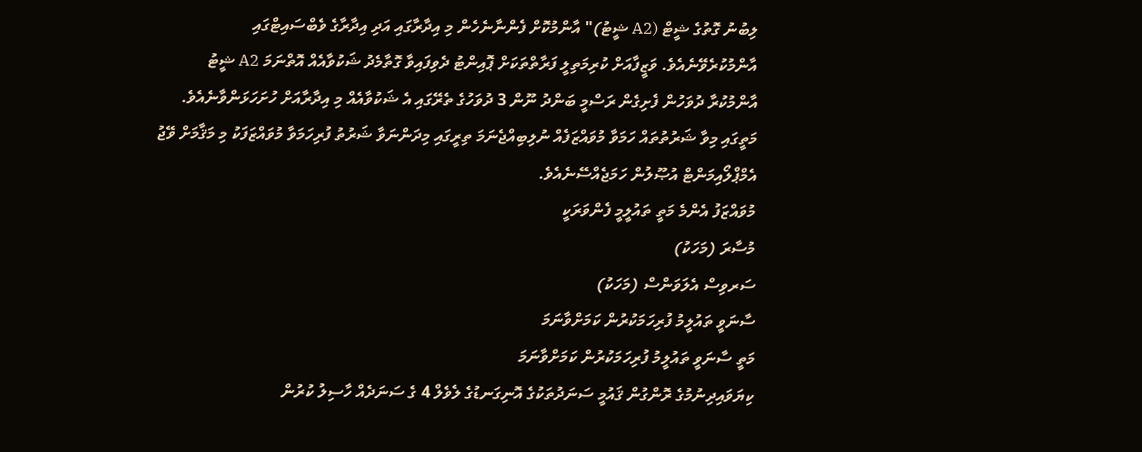ލިބުނު ގޮތުގެ ޝީޓް (A2 ޝީޓު)" އާންމުކޮށް ފެންނާނެހެން މި އިދާރާގައި އަދި އިދާރާގެ ވެބްސައިޓްގައި އާންމުކުރެވޭނެއެވެ. ވަޒީފާއަށް ކުރިމަތިލީ ފަރާތްތަކަށް ޕޮއިންޓު ދެވިފައިވާ ގޮތާމެދު ޝަކުވާއެއް އޮތްނަމަ A2 ޝީޓު އާންމުކުރާ ދުވަހުން ފެށިގެން ރަސްމީ ބަންދު ނޫން 3 ދުވަހުގެ ތެރޭގައި އެ ޝަކުވާއެއް މި އިދާރާއަށް ހުށަހަޅަންވާނެއެވެ.
މަތީގައި މިވާ ޝަރުތުތައް ހަމަވާ މުވައްޒަފެއް ނުލިބިއްޖެނަމަ ތިރީގައި މިދަންނަވާ ޝަރުތު ފުރިހަމަވާ މުވައްޒަފަކު މި މަޤާމަށް ވޭޖު އެމްޕްލޯއިމަންޓް އުޞޫލުން ހަމަޖެއްސޭނެއެވެ.
މުވައްޒަފު އެންމެ މަތީ ތައުލީމީ ފެންވަރަކީ
މުސާރަ (މަހަކު)
ސަރވިސް އެލަވަންސް (މަހަކު)
ސާނަވީ ތައުލީމު ފުރިހަމަކުރުން ކަމަށްވާނަމަ
މަތީ ސާނަވީ ތައުލީމު ފުރިހަމަކުރުން ކަމަށްވާނަމަ
ކިޔަވައިދިނުމުގެ ރޮންގުން ޤައުމީ ސަނަދުތަކުގެ އޮނިގަނޑުގެ ލެވެލް 4 ގެ ސަނަދެއް ހާސިލު ކުރުން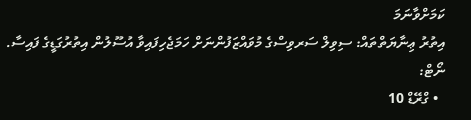ކަމަށްވާނަމަ
އިތުރު ޢިނާޔަތްތައް: ސިވިލް ސަރވިސްގެ މުވައްޒަފުންނަށް ހަމަޖެހިފައިވާ އުސޫލުން އިތުރުގަޑީގެ ފައިސާ.
ނޯޓް:
  • ގްރޭޑް 10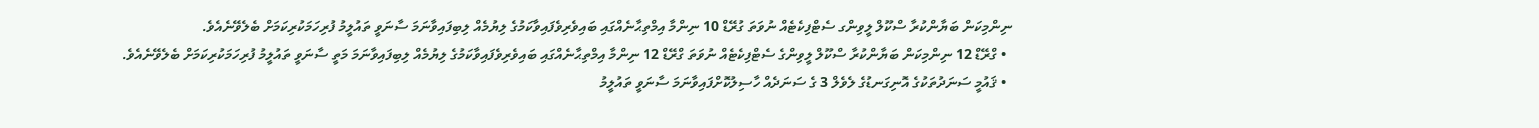ނިންމިކަން ބަޔާންކުރާ ސްކޫލް ލީވިންގ ސެޓްފިކެޓެއް ނުވަތަ ގުރޭޑް 10 ނިންމާ އިމްތިޙާނެއްގައި ބައިވެރިވެފައިވާކަމުގެ ލިޔުމެއް ލިބިފައިވާނަމަ ސާނަވީ ތައުލީމު ފުރިހަމަކުރިކަމަށް ބެލެވޭނެއެވެ.
  • ގްރޭޑް 12 ނިންމިކަން ބަޔާންކުރާ ސްކޫލް ލީވިންގެ ސެޓްފިކެޓެއް ނުވަތަ ގްރޭޑް 12 ނިންމާ އިމްތިޙާނެއްގައި ބައިވެރިވެފައިވާކަމުގެ ލިޔުމެއް ލިބިފައިވާނަމަ މަތީ ސާނަވީ ތައުލީމު ފުރިހަމަކުރިކަމަށް ބެލެވޭނެއެވެ.
  • ޤައުމީ ސަނަދުތަކުގެ އޮނިގަނޑުގެ ލެވެލް 3 ގެ ސަނަދެއް ހާސިލުކޮށްފައިވާނަމަ ސާނަވީ ތައުލީމު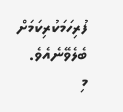ފުރިހަމަކުރިކަމަށް ބެލެވޭނެއެވެ.
މި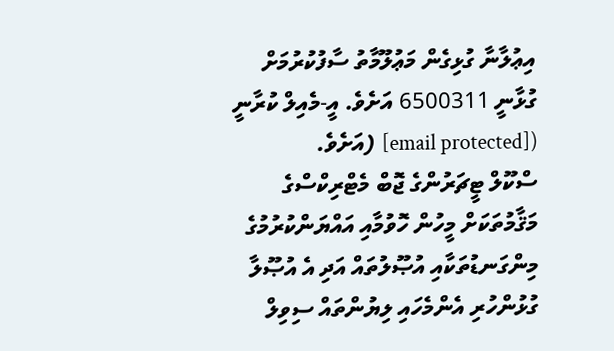އިޢުލާނާ ގުޅިގެން މަޢުލޫމާތު ސާފުކުރުމަށް ގުޅާނީ 6500311 އަށެވެ. އީ-މެއިލް ކުރާނީ ([email protected] (އަށެވެ.
ސްކޫލް ޓީޗަރުންގެ ޖޮބް މެޓްރިކްސްގެ މަޤާމުތަކަށް މީހުން ހޮވުމާއި އައްޔަންކުރުމުގެ މިންގަނޑުތަކާއި އުޞޫލުތައް އަދި އެ އުޞޫލާ ގުޅުންހުރި އެންމެހައި ލިޔުންތައް ސިވިލް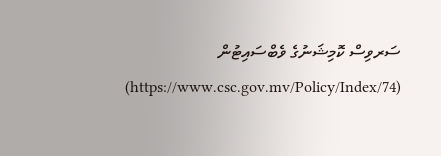ސަރވިސް ކޮމިޝަނުގެ ވެބްސައިޓުން (https://www.csc.gov.mv/Policy/Index/74)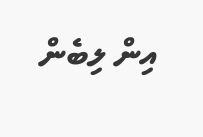އިން ލިބެން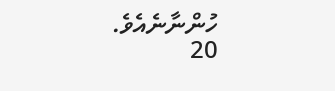ހުންނާނެއެވެ.
20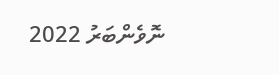ނޮވެންބަރު 2022